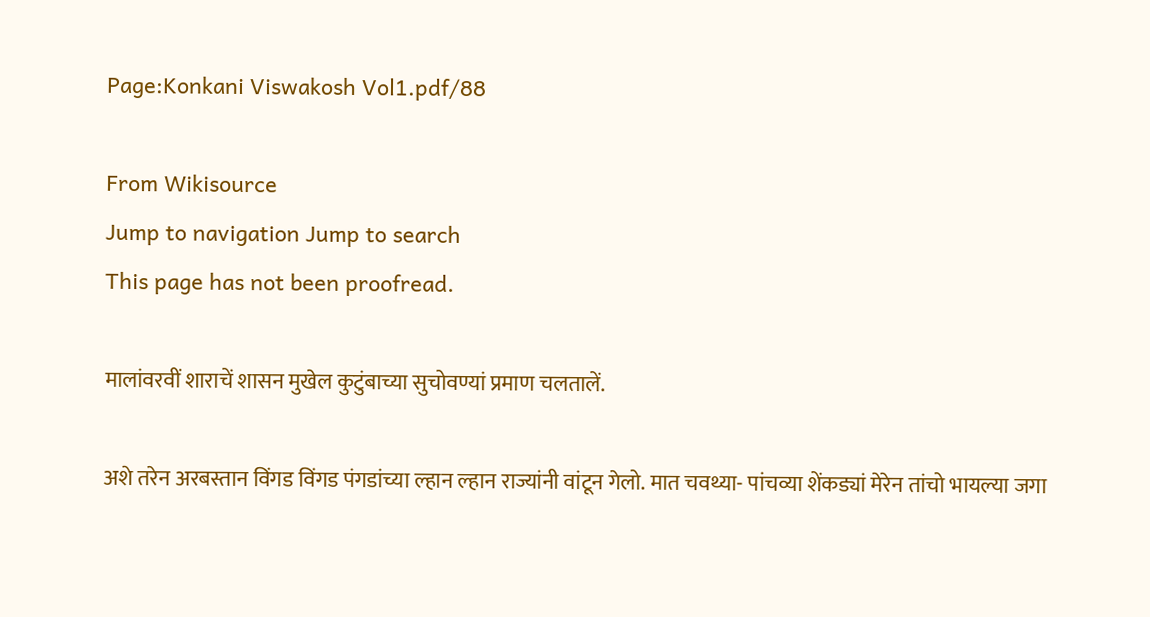Page:Konkani Viswakosh Vol1.pdf/88

From Wikisource
Jump to navigation Jump to search
This page has not been proofread.

मालांवरवीं शाराचें शासन मुखेल कुटुंबाच्या सुचोवण्यां प्रमाण चलतालें.

अशे तरेन अरबस्तान विंगड विंगड पंगडांच्या ल्हान ल्हान राज्यांनी वांटून गेलो. मात चवथ्या- पांचव्या शेंकड्यां मेरेन तांचो भायल्या जगा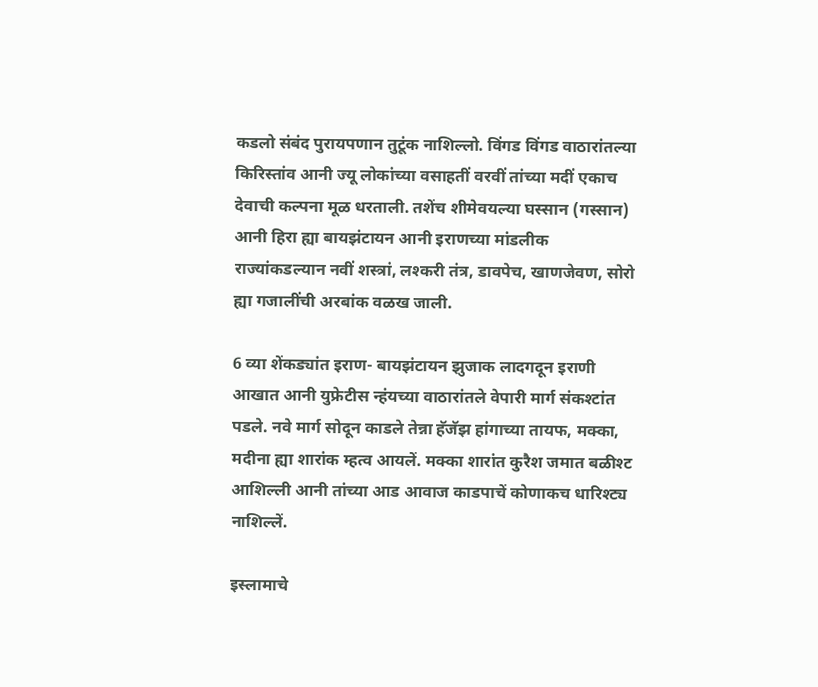कडलो संबंद पुरायपणान तुटूंक नाशिल्लो. विंगड विंगड वाठारांतल्या किरिस्तांव आनी ज्यू लोकांच्या वसाहतीं वरवीं तांच्या मदीं एकाच देवाची कल्पना मूळ धरताली. तशेंच शीमेवयल्या घस्सान (गस्सान) आनी हिरा ह्या बायझंटायन आनी इराणच्या मांडलीक राज्यांकडल्यान नवीं शस्त्रां, लश्करी तंत्र, डावपेच, खाणजेवण, सोरो ह्या गजालींची अरबांक वळख जाली.

6 व्या शेंकड्यांत इराण- बायझंटायन झुजाक लादगदून इराणी आखात आनी युफ्रेटीस न्हंयच्या वाठारांतले वेपारी मार्ग संकश्टांत पडले. नवे मार्ग सोदून काडले तेन्ना हॅजॅझ हांगाच्या तायफ, मक्का, मदीना ह्या शारांक म्हत्व आयलें. मक्का शारांत कुरैश जमात बळीश्ट आशिल्ली आनी तांच्या आड आवाज काडपाचें कोणाकच धारिश्ट्य नाशिल्लें.

इस्लामाचे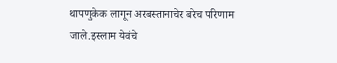थापणुकेक लागून अरबस्तानाचेर बरेच परिणाम जाले.इस्लाम येवंचे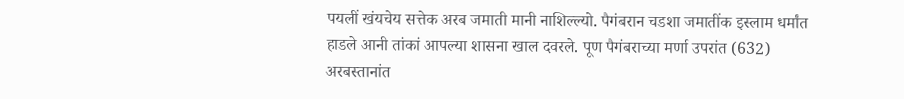पयलीं खंयचेय सत्तेक अरब जमाती मानी नाशिल्ल्यो. पैगंबरान चडशा जमातींक इस्लाम धर्मांत हाडले आनी तांकां आपल्या शासना खाल दवरले. पूण पैगंबराच्या मर्णा उपरांत (632) अरबस्तानांत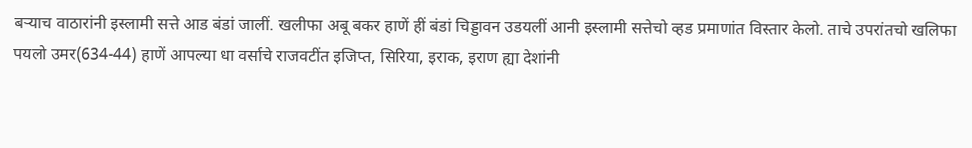बऱ्याच वाठारांनी इस्लामी सत्ते आड बंडां जालीं. खलीफा अबू बकर हाणें हीं बंडां चिड्डावन उडयलीं आनी इस्लामी सत्तेचो व्हड प्रमाणांत विस्तार केलो. ताचे उपरांतचो खलिफा पयलो उमर(634-44) हाणें आपल्या धा वर्साचे राजवटींत इजिप्त, सिरिया, इराक, इराण ह्या देशांनी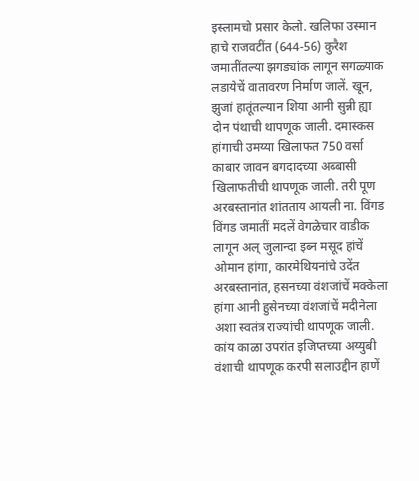इस्लामचो प्रसार केलो. खलिफा उस्मान हाचे राजवटींत (644-56) कुरैश जमातींतल्या झगड्यांक लागून सगळ्याक लडायेचें वातावरण निर्माण जालें. खून, झुजां हातूंतल्यान शिया आनी सुन्नी ह्या दोन पंथाची थापणूक जाली. दमास्कस हांगाची उमय्या खिलाफत 750 वर्सा काबार जावन बगदादच्या अब्बासी खिलाफतीची थापणूक जाली. तरी पूण अरबस्तानांत शांतताय आयली ना. विंगड विंगड जमातीं मदलें वेगळेचार वाडीक लागून अल् जुलान्दा इब्न मसूद हांचें ओमान हांगा, कारमेथियनांचे उदेंत अरबस्तानांत, हसनच्या वंशजांचें मक्केला हांगा आनी हुसेनच्या वंशजांचें मदीनेला अशा स्वतंत्र राज्यांची थापणूक जाली. कांय काळा उपरांत इजिप्तच्या अय्युबी वंशाची थापणूक करपी सलाउद्दीन हाणें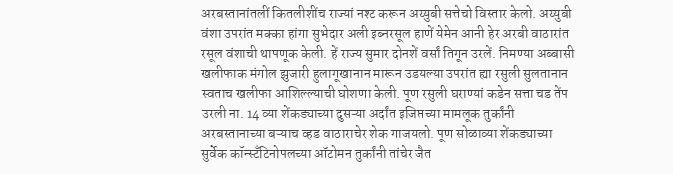अरबस्तानांतलीं कितलीशींच राज्यां नश्ट करून अय्युबी सत्तेचो विस्तार केलो. अय्युबी वंशा उपरांत मक्का हांगा सुभेदार अली इब्नरसूल हाणें येमेन आनी हेर अरबी वाठारांत रसूल वंशाची थापणूक केली. हें राज्य सुमार दोनशें वर्सां तिगून उरलें. निमण्या अब्बासी खलीफाक मंगोल झुजारी हुलागूखानान मारून उडयल्या उपरांत ह्या रसुली सुलतानान स्वताच खलीफा आशिल्ल्याची घोशणा केली. पूण रसुली घराण्यां कडेन सत्ता चड तेंप उरली ना. 14 व्या शेंकड्याच्या दुसऱ्या अर्दांत इजिप्तच्या मामलूक तुर्कांनी अरबस्तानाच्या बऱ्याच व्हड वाठाराचेर शेक गाजयलो. पूण सोळाव्या शेंकड्याच्या सुर्वेक कॉन्स्टँटिनोपलच्या ऑटोमन तुर्कांनी तांचेर जैत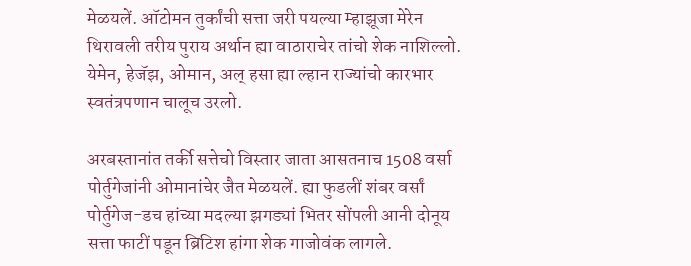मेळयलें. ऑटोमन तुर्कांची सत्ता जरी पयल्या म्हाझूजा मेरेन थिरावली तरीय पुराय अर्थान ह्या वाठाराचेर तांचो शेक नाशिल्लो. येमेन, हेजॅझ, ओमान, अल् हसा ह्या ल्हान राज्यांचो कारभार स्वतंत्रपणान चालूच उरलो.

अरबस्तानांत तर्की सत्तेचो विस्तार जाता आसतनाच 1508 वर्सा पोर्तुगेजांनी ओमानांचेर जैत मेळयलें. ह्या फुडलीं शंबर वर्सां पोर्तुगेज-डच हांच्या मदल्या झगड्यां भितर सोंपली आनी दोनूय सत्ता फाटीं पडून ब्रिटिश हांगा शेक गाजोवंक लागले.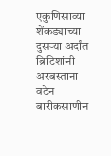एकुणिसाव्या शेंकड्याच्या दुसऱ्या अर्दांत ब्रिटिशांनी अरबस्ताना वटेन बारीकसाणीन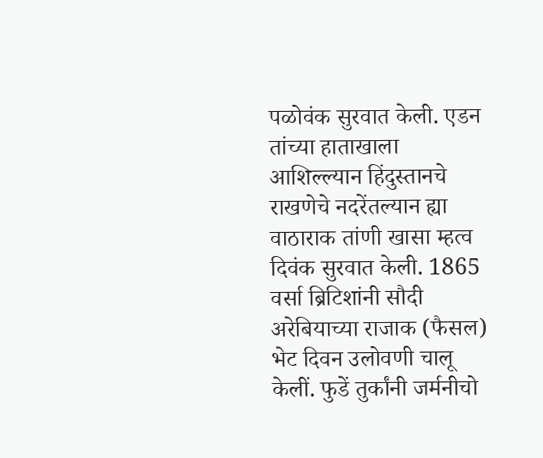पळोवंक सुरवात केली. एडन तांच्या हाताखाला आशिल्ल्यान हिंदुस्तानचे राखणेचे नदरेंतल्यान ह्या वाठाराक तांणी खासा म्हत्व दिवंक सुरवात केली. 1865 वर्सा ब्रिटिशांनी सौदी अरेबियाच्या राजाक (फैसल) भेट दिवन उलोवणी चालू केलीं. फुडें तुर्कांनी जर्मनीचो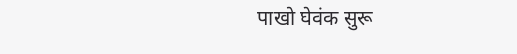पाखो घेवंक सुरू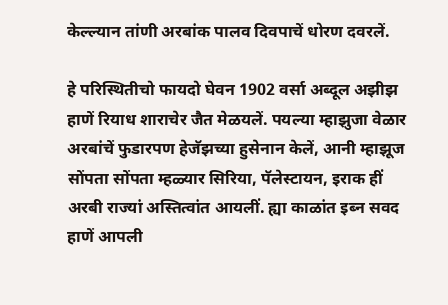केल्ल्यान तांणी अरबांक पालव दिवपाचें धोरण दवरलें.

हे परिस्थितीचो फायदो घेवन 1902 वर्सा अब्दूल अझीझ हाणें रियाध शाराचेर जैत मेळयलें. पयल्या म्हाझुजा वेळार अरबांचें फुडारपण हेजॅझच्या हुसेनान केलें, आनी म्हाझूज सोंपता सोंपता म्हळ्यार सिरिया, पॅलेस्टायन, इराक हीं अरबी राज्यां अस्तित्वांत आयलीं. ह्या काळांत इब्न सवद हाणें आपली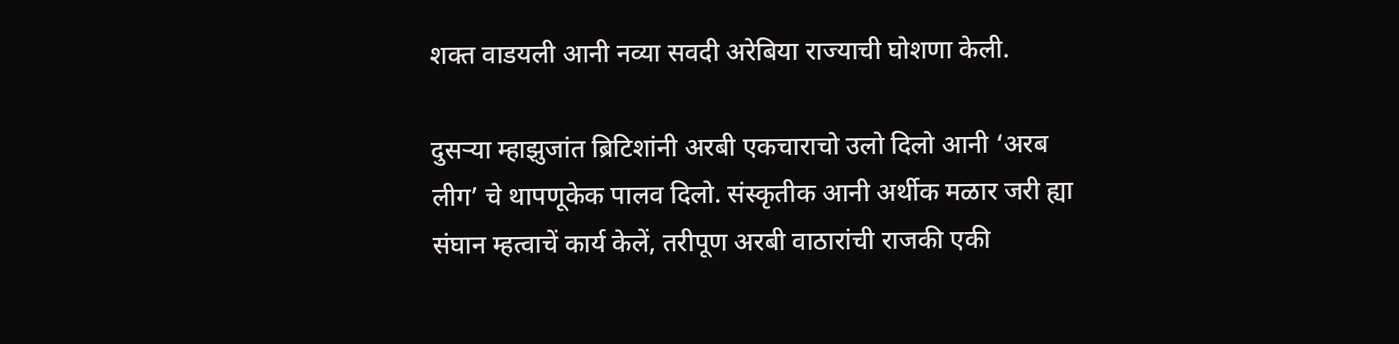शक्त वाडयली आनी नव्या सवदी अरेबिया राज्याची घोशणा केली.

दुसऱ्या म्हाझुजांत ब्रिटिशांनी अरबी एकचाराचो उलो दिलो आनी ‘अरब लीग’ चे थापणूकेक पालव दिलो. संस्कृतीक आनी अर्थीक मळार जरी ह्या संघान म्हत्वाचें कार्य केलें, तरीपूण अरबी वाठारांची राजकी एकी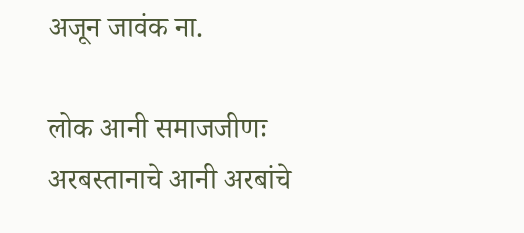अजून जावंक ना.

लोक आनी समाजजीणः अरबस्तानाचे आनी अरबांचे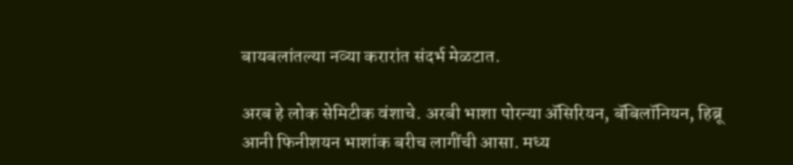बायबलांतल्या नव्या करारांत संदर्भ मेळटात.

अरब हे लोक सेमिटीक वंशाचे. अरबी भाशा पोरन्या ॲसिरियन, बॅबिलॉनियन, हिब्रू आनी फिनीशयन भाशांक बरीच लागींची आसा. मध्य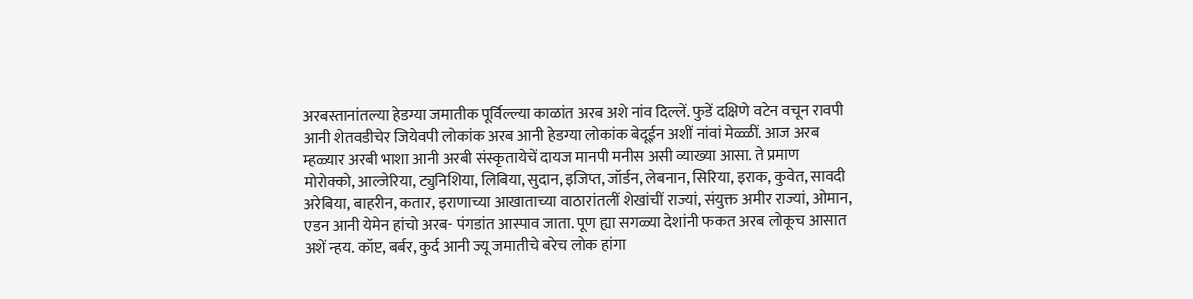अरबस्तानांतल्या हेडग्या जमातीक पूर्विल्ल्या काळांत अरब अशे नांव दिल्लें. फुडें दक्षिणे वटेन वचून रावपी आनी शेतवडीचेर जियेवपी लोकांक अरब आनी हेडग्या लोकांक बेदूईन अशीं नांवां मेळ्ळीं. आज अरब म्हळ्यार अरबी भाशा आनी अरबी संस्कृतायेचें दायज मानपी मनीस असी व्याख्या आसा. ते प्रमाण मोरोक्को, आल्जेरिया, ट्युनिशिया, लिबिया, सुदान, इजिप्त, जॉर्डन, लेबनान, सिरिया, इराक, कुवेत, सावदी अरेबिया, बाहरीन, कतार, इराणाच्या आखाताच्या वाठारांतलीं शेखांचीं राज्यां, संयुक्त अमीर राज्यां, ओमान, एडन आनी येमेन हांचो अरब- पंगडांत आस्पाव जाता. पूण ह्या सगळ्या देशांनी फकत अरब लोकूच आसात अशें न्हय. कॉप्ट, बर्बर, कुर्द आनी ज्यू जमातीचे बरेच लोक हांगा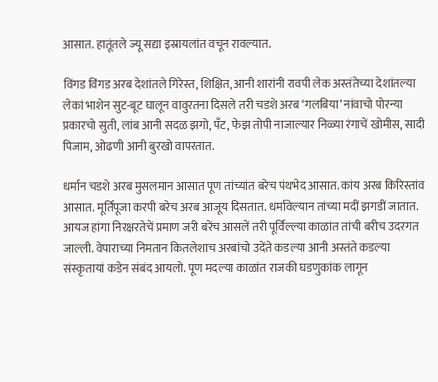आसात. हातूंतले ज्यू सद्या इस्रायलांत वचून रावल्यात.

विंगड विंगड अरब देशांतले गिरेस्त, शिक्षित, आनी शारांनी रावपी लेक अस्तंतेच्या देशांतल्या लेकां भाशेन सुट-बूट घालून वावुरतना दिसले तरी चडशे अरब ‘गलबिया’ नांवाचो पोरन्या प्रकारचो सुती, लांब आनी सदळ झगो, पँट, फेझ तोपी नाजाल्यार निळ्या रंगाचें खोमीस, सादी पिजाम, ओढणी आनी बुरखो वापरतात.

धर्मान चडशे अरब मुसलमान आसात पूण तांच्यांत बरेच पंथभेद आसात. कांय अरब किरिस्तांव आसात. मूर्तिपूजा करपी बरेच अरब आजूय दिसतात. धर्मावेल्यान तांच्या मदीं झगडीं जातात. आयज हांगा निरक्षरतेचें प्रमाण जरी बरेंच आसलें तरी पूर्विल्ल्या काळांत तांची बरीच उदरगत जाल्ली. वेपाराच्या निमतान कितलेशाच अरबांचो उदेंते कडल्या आनी अस्तंते कडल्या संस्कृतायां कडेन संबंद आयलो. पूण मदल्या काळांत राजकी घडणुकांक लागून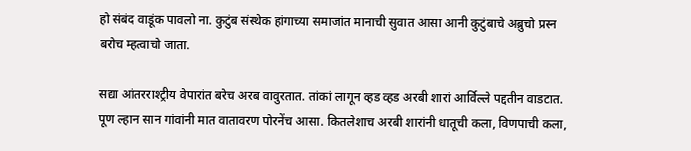हो संबंद वाडूंक पावलो ना. कुटुंब संस्थेक हांगाच्या समाजांत मानाची सुवात आसा आनी कुटुंबाचे अब्रुचो प्रस्न बरोच म्हत्वाचो जाता.

सद्या आंतरराश्ट्रीय वेपारांत बरेच अरब वावुरतात. तांकां लागून व्हड व्हड अरबी शारां आर्विल्ले पद्दतीन वाडटात. पूण ल्हान सान गांवांनी मात वातावरण पोरनेंच आसा. कितलेशाच अरबी शारांनी धातूची कला, विणपाची कला,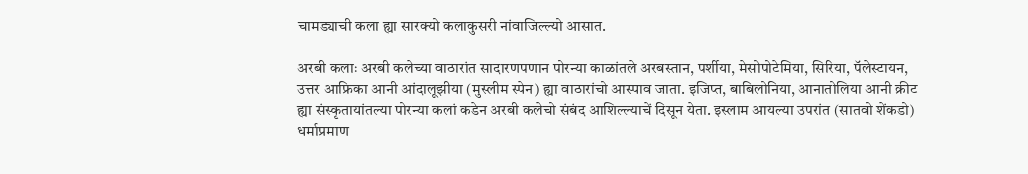चामड्याची कला ह्या सारक्यो कलाकुसरी नांवाजिल्ल्यो आसात.

अरबी कलाः अरबी कलेच्या वाठारांत सादारणपणान पोरन्या काळांतले अरबस्तान, पर्शीया, मेसोपोटेमिया, सिरिया, पॅलेस्टायन, उत्तर आफ्रिका आनी आंदालूझीया (मुस्लीम स्पेन) ह्या वाठारांचो आस्पाव जाता. इजिप्त, बाबिलोनिया, आनातोलिया आनी क्रीट ह्या संस्कृतायांतल्या पोरन्या कलां कडेन अरबी कलेचो संबंद आशिल्ल्याचें दिसून येता. इस्लाम आयल्या उपरांत (सातवो शेंकडो) धर्माप्रमाण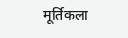मूर्तिकला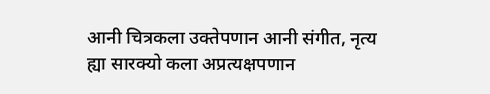आनी चित्रकला उक्तेपणान आनी संगीत, नृत्य ह्या सारक्यो कला अप्रत्यक्षपणान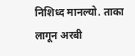निशिध्द मानल्यो. ताका लागून अरबी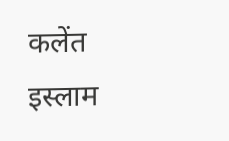कलेंत इस्लाम